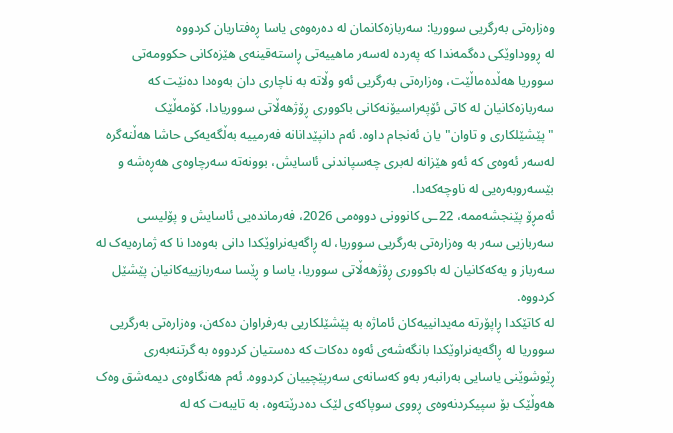وەزارەتی بەرگریی سووریا: سەربازەکانمان لە دەرەوەی یاسا ڕەفتاریان کردووە
لە ڕووداوێکی دەگمەندا کە پەردە لەسەر ماهییەتی ڕاستەقینەی هێزەکانی حکوومەتی سووریا هەڵدەماڵێت، وەزارەتی بەرگریی ئەو وڵاتە بە ناچاری دان بەوەدا دەنێت کە سەربازەکانیان لە کاتی ئۆپەراسیۆنەکانی باکووری ڕۆژهەڵاتی سووریادا، کۆمەڵێک "پێشێلکاری و تاوان"یان ئەنجام داوە. ئەم دانپێدانانە فەرمییە بەڵگەیەکی حاشا هەڵنەگرە لەسەر ئەوەی کە ئەو هێزانە لەبری چەسپاندنی ئاسایش، بوونەتە سەرچاوەی هەڕەشە و بێسەروبەرەیی لە ناوچەکەدا.
ئەمڕۆ پێنجشەممە، 22ـی کانوونی دووەمی 2026، فەرماندەیی ئاسایش و پۆلیسی سەربازیی سەر بە وەزارەتی بەرگریی سووریا، لە ڕاگەیەنراوێکدا دانی بەوەدا نا کە ژمارەیەک لە سەرباز و یەکەکانیان لە باکووری ڕۆژهەڵاتی سووریا، یاسا و ڕێسا سەربازییەکانیان پێشێل کردووە.
لە کاتێکدا ڕاپۆرتە مەیدانییەکان ئاماژە بە پێشێلکاریی بەرفراوان دەکەن، وەزارەتی بەرگریی سووریا لە ڕاگەیەنراوێکدا بانگەشەی ئەوە دەکات کە دەستیان کردووە بە گرتنەبەری ڕێوشوێنی یاسایی بەرانبەر بەو کەسانەی سەرپێچییان کردووە. ئەم هەنگاوەی دیمەشق وەک هەوڵێک بۆ سپیکردنەوەی ڕووی سوپاکەی لێک دەدرێتەوە، بە تایبەت کە لە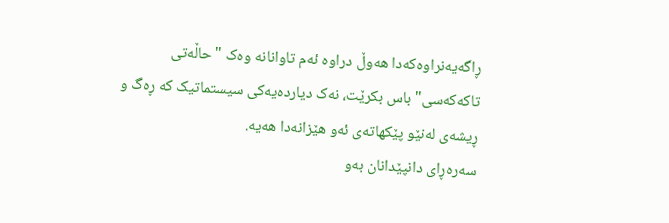ڕاگەیەنراوەکەدا هەوڵ دراوە ئەم تاوانانە وەک "حاڵەتی تاکەکەسی" باس بکرێت، نەک دیاردەیەکی سیستماتیک کە ڕەگ و ڕیشەی لەنێو پێکهاتەی ئەو هێزانەدا هەیە.
سەرەڕای دانپێدانان بەو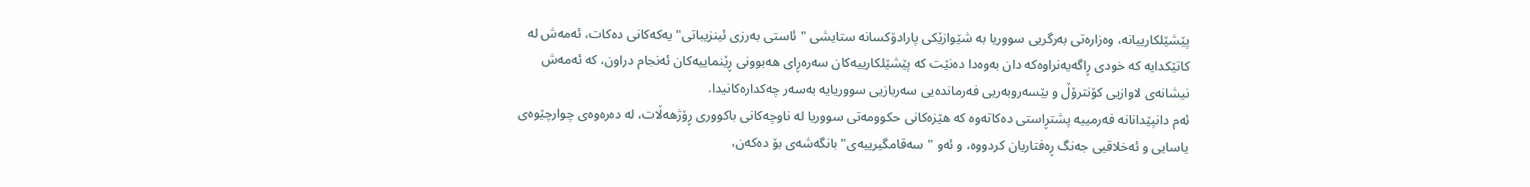پێشێلکارییانە، وەزارەتی بەرگریی سووریا بە شێوازێکی پارادۆکسانە ستایشی "ئاستی بەرزی ئینزیباتی" یەکەکانی دەکات، ئەمەش لە کاتێکدایە کە خودی ڕاگەیەنراوەکە دان بەوەدا دەنێت کە پێشێلکارییەکان سەرەڕای هەبوونی ڕێنماییەکان ئەنجام دراون، کە ئەمەش نیشانەی لاوازیی کۆنترۆڵ و بێسەروبەریی فەرماندەیی سەربازیی سووریایە بەسەر چەکدارەکانیدا.
ئەم دانپێدانانە فەرمییە پشتڕاستی دەکاتەوە کە هێزەکانی حکوومەتی سووریا لە ناوچەکانی باکووری ڕۆژهەڵات، لە دەرەوەی چوارچێوەی یاسایی و ئەخلاقیی جەنگ ڕەفتاریان کردووە، و ئەو "سەقامگیرییەی" بانگەشەی بۆ دەکەن،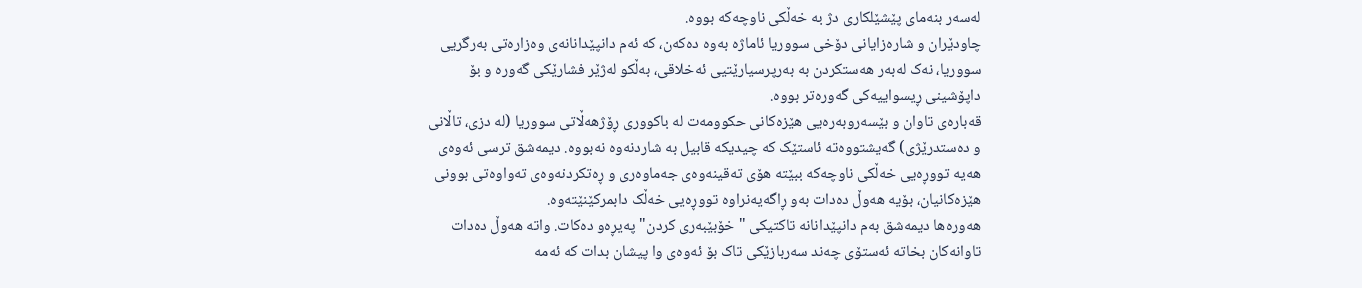لەسەر بنەمای پێشێلکاری دژ بە خەڵکی ناوچەکە بووە.
چاودێران و شارەزایانی دۆخی سووریا ئاماژە بەوە دەکەن، کە ئەم دانپێدانانەی وەزارەتی بەرگریی سووریا، نەک لەبەر هەستکردن بە بەرپرسیارێتیی ئەخلاقی، بەڵکو لەژێر فشارێکی گەورە و بۆ داپۆشینی ڕیسواییەکی گەورەتر بووە.
قەبارەی تاوان و بێسەروبەرەیی هێزەکانی حکوومەت لە باکووری ڕۆژهەڵاتی سووریا (لە دزی، تاڵانی و دەستدرێژی) گەیشتووەتە ئاستێک کە چیدیکە قابیل بە شاردنەوە نەبووە. دیمەشق ترسی ئەوەی هەیە تووڕەیی خەڵکی ناوچەکە ببێتە هۆی تەقینەوەی جەماوەری و ڕەتکردنەوەی تەواوەتی بوونی هێزەکانیان، بۆیە هەوڵ دەدات بەو ڕاگەیەنراوە تووڕەیی خەڵک دابمرکێنێتەوە.
هەورەها دیمەشق بەم دانپێدانانە تاکتیکی "خۆبێبەری کردن" پەیڕەو دەکات. واتە هەوڵ دەدات تاوانەکان بخاتە ئەستۆی چەند سەربازێکی تاک بۆ ئەوەی وا پیشان بدات کە ئەمە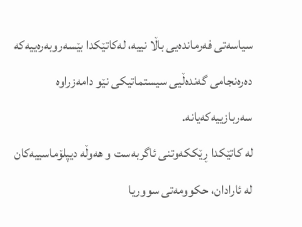سیاسەتی فەرماندەیی باڵا نییە، لەکاتێکدا بێسەروبەرەییەکە دەرەنجامی گەندەڵیی سیستماتیکی نێو دامەزراوە سەربازییەکەیانە.
لە کاتێکدا ڕێککەوتنی ئاگربەست و هەوڵە دیپلۆماسییەکان لە ئارادان، حکوومەتی سووریا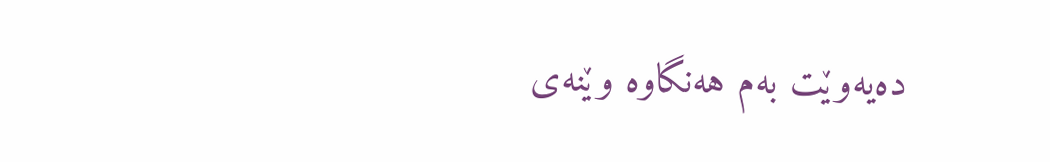دەیەوێت بەم هەنگاوە وێنەی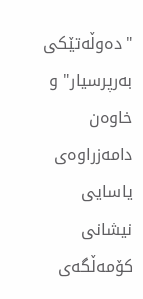"دەوڵەتێکی بەرپرسیار" و خاوەن دامەزراوەی یاسایی نیشانی کۆمەڵگەی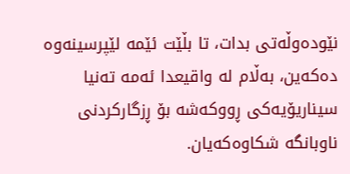نێودەوڵەتی بدات، تا بڵێت ئێمە لێپرسینەوە دەکەین، بەڵام لە واقیعدا ئەمە تەنیا سیناریۆیەکی ڕووکەشە بۆ ڕزگارکردنی ناوبانگە شکاوەکەیان.